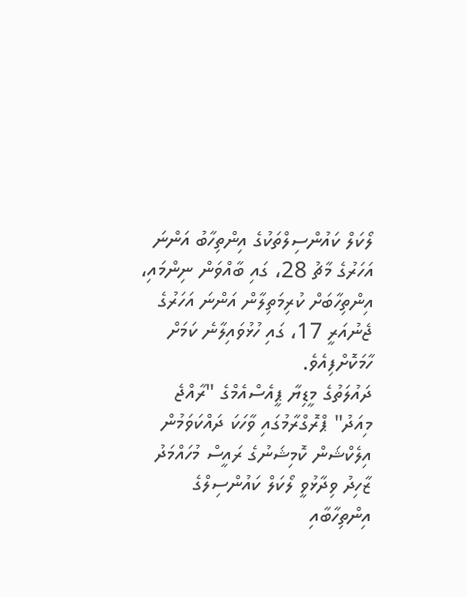ލޯކަލް ކައުންސިލްތަކުގެ އިންތިހާބު އަންނަ އަހަރުގެ މާޗު 28، ގައި ބާއްވަން ނިންމައި، އިންތިހާބަށް ކުރިމަތިލާން އަންނަ އަހަރުގެ ޖެނުއަރީ 17، ގައި ހުޅުވައިލާނެ ކަމަށް ހާމަކޮށްފިއެވެ.
ދައުލަތުގެ މީޑިޔާ ޕީއެސްއެމްގެ "ރާއްޖެ މިއަދު" ޕްރޮގްރާމުގައި ވާހަކަ ދައްކަވަމުން އިލެކްޝަން ކޮމިޝަނުގެ ރައީސް މުހައްމަދު ޒާހިދު ވިދާޅުވީ ލޯކަލް ކައުންސިލްގެ އިންތިހާބާއި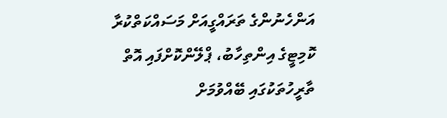އަންހެނުންގެ ތަރައްގީއަށް މަސައްކަތްކުރާ ކޮމިޓީގެ އިންތިހާބު، ޕްލޭންކޮށްފައި އޮތް ތާރީހުތަކުގައި ބޭއްވުމަށް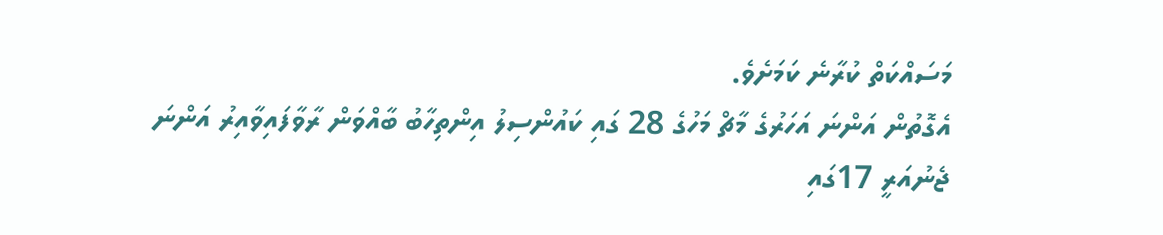މަސައްކަތް ކުރާނެ ކަމަށެވެ.
އެގޮތުން އަންނަ އަހަރުގެ މާޗް މަހުގެ 28 ގައި ކައުންސިލު އިންތިހާބު ބާއްވަން ރާވާފައިވާއިރު އަންނަ ޖެނުއަރީ 17ގައި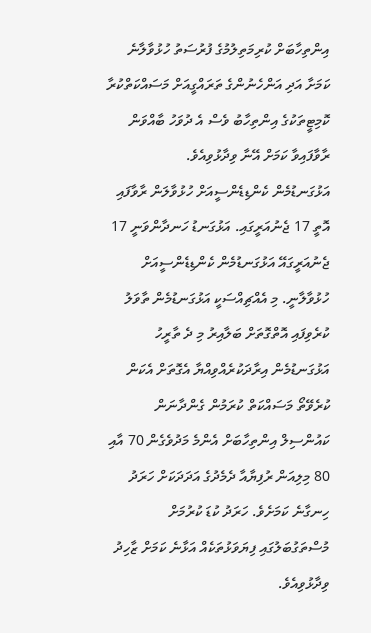އިންތިހާބަށް ކުރިމަތިލުމުގެ ފުރުސަތު ހުޅުވާލާނެ ކަމަށާ އަދި އަންހެނުންގެ ތަރައްގީއަށް މަސައްކަތްކުރާ ކޮމިޓީތަކުގެ އިންތިހާބު ވެސް އެ ދުވަހު ބާއްވަން ރާވާފައިވާ ކަމަށް އޭނާ ވިދާޅުވިއެވެ.
އަޅުގަނޑުމެން ކެންޑިޑެންސީއަށް ހުޅުވާލަން ރާވާފައި އޮތީ 17 ޖެނުއަރީގައި. އަޅުގަނޑު ހަނދާންވަނީ 17 ޖެނުއަރީގައޭ އަޅުގަނޑުމެން ކެންޑިޑެންސީއަށް ހުޅުވާލާނީ. މި އެއްޗިއްސަކީ އަޅުގަނޑުމެން ތާވަލު ކުރެވިފައި އޮތްގޮތަށް ބަލާއިރު މި ދެ ތާރީހު އަޅުގަނޑުމެން އިރާދަކުރެއްވިއްޔާ އެގޮތަށް އެކަން ކުރެވޭތޯ މަސައްކަތް ކުރަމުން ގެންދާނަން
ކައުންސިލް އިންތިހާބަށް އެންމެ މަދުވެގެން 70 އާއި 80 މިލިއަން ރުފިޔާއާ ދެމެދުގެ އަދަދަކަށް ހަރަދު ހިނގާނެ ކަމަށެވެ. ހަރަދު ކުޑަ ކުރުމަށް މުސްތަގުބަލުގައި ފިޔަވަޅުތަކެއް އަޅާނެ ކަމަށް ޒާހިދު ވިދާޅުވިއެވެ.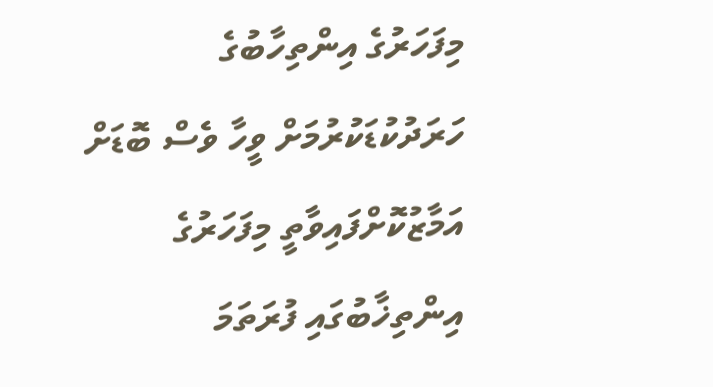މިފަހަރުގެ އިންތިހާބުގެ ހަރަދުކުޑަކުރުމަށް ވީހާ ވެސް ބޮޑަށް އަމާޒުކޮށްފައިވާތީ މިފަހަރުގެ އިންތިޚާބުގައި ފުރަތަމަ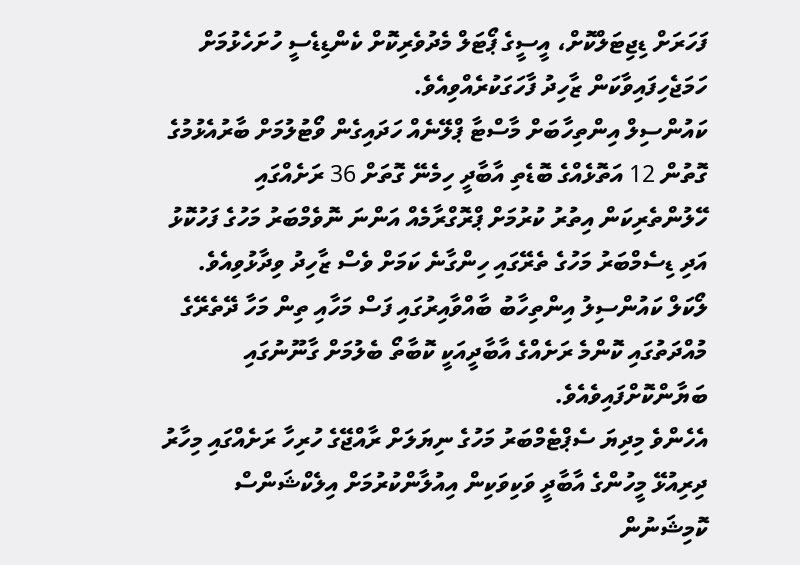ފަހަރަށް ޑިޖިޓަލްކޮށް، އީސީގެ ޕޯޓަލް މެދުވެރިކޮށް ކެންޑިޑެސީ ހުށަހެޅުމަށް ހަމަޖެހިފައިވާކަން ޒާހިދު ފާހަގަކުރެއްވިއެވެ.
ކައުންސިލް އިންތިހާބަށް މާސްޓާ ޕްލޭނެއް ހަދައިގެން ވޯޓުލުމަށް ބާރުއެޅުމުގެ ގޮތުން 12 އަތޮޅެއްގެ ބޮޑެތި އާބާދީ ހިމެނޭ ގޮތަށް 36 ރަށެއްގައި ހޭލުންތެރިކަން އިތުރު ކުރުމަށް ޕްރޮގްރާމެއް އަންނަ ނޮވެމްބަރު މަހުގެ ފަހުކޮޅު އަދި ޑިސެމްބަރު މަހުގެ ތެރޭގައި ހިންގާނެ ކަމަށް ވެސް ޒާހިދު ވިދާޅުވިއެވެ.
ލޯކަލް ކައުންސިލު އިންތިހާބު ބާއްވާއިރުގައި ފަސް މަހާއި ތިން މަހާ ދޭތެރޭގެ މުއްދަތުގައި ކޮންމެ ރަށެއްގެ އާބާދީއަކީ ކޮބާތޯ ބެލުމަށް ގާނޫނުގައި ބަޔާންކޮށްފައިވެއެވެ.
އެހެންވެ މިދިޔަ ސެޕްޓެމްބަރު މަހުގެ ނިޔަލަށް ރާއްޖޭގެ ހުރިހާ ރަށެއްގައި މިހާރު ދިރިއުޅޭ މީހުންގެ އާބާދީ ވަކިވަކިން އިއުލާންކުރުމަށް އިލެކްޝަންސް ކޮމިޝަނުން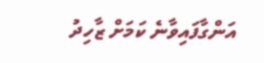އަންގާފައިވާނެ ކަމަށް ޒާހިދު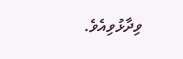ވިދާޅުވިއެވެ.